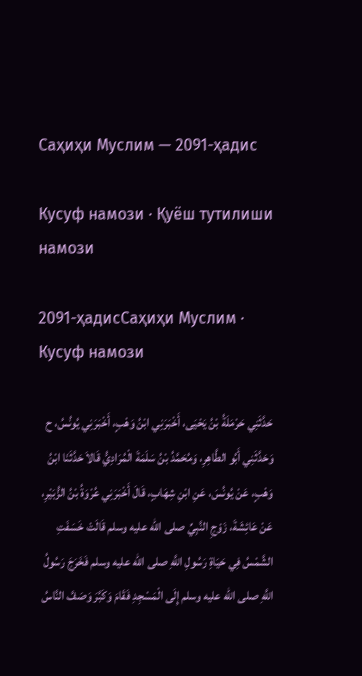Саҳиҳи Муслим — 2091-ҳадис

Кусуф намози · Қуёш тутилиши намози

2091-ҳадисСаҳиҳи Муслим · Кусуф намози

حَدَّثَنِي حَرْمَلَةُ بْنُ يَحْيَى، أَخْبَرَنِي ابْنُ وَهْبٍ، أَخْبَرَنِي يُونُسُ، ح وَحَدَّثَنِي أَبُو الطَّاهِرِ، وَمُحَمَّدُ بْنُ سَلَمَةَ الْمُرَادِيُّ قَالاَ حَدَّثَنَا ابْنُ وَهْبٍ، عَنْ يُونُسَ، عَنِ ابْنِ شِهَابٍ، قَالَ أَخْبَرَنِي عُرْوَةُ بْنُ الزُّبَيْرِ، عَنْ عَائِشَةَ، زَوْجِ النَّبِيِّ صلى الله عليه وسلم قَالَتْ خَسَفَتِ الشَّمْسُ فِي حَيَاةِ رَسُولِ اللَّهِ صلى الله عليه وسلم فَخَرَجَ رَسُولُ اللَّهِ صلى الله عليه وسلم إِلَى الْمَسْجِدِ فَقَامَ وَكَبَّرَ وَصَفَّ النَّاسُ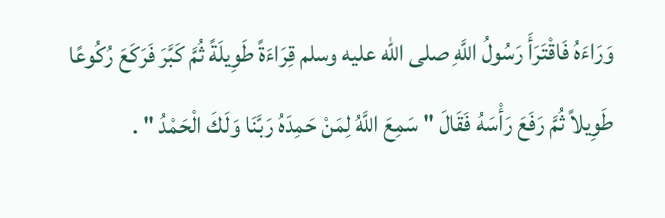وَرَاءَهُ فَاقْتَرَأَ رَسُولُ اللَّهِ صلى الله عليه وسلم قِرَاءَةً طَوِيلَةً ثُمَّ كَبَّرَ فَرَكَعَ رُكُوعًا طَوِيلاً ثُمَّ رَفَعَ رَأْسَهُ فَقَالَ " سَمِعَ اللَّهُ لِمَنْ حَمِدَهُ رَبَّنَا وَلَكَ الْحَمْدُ " .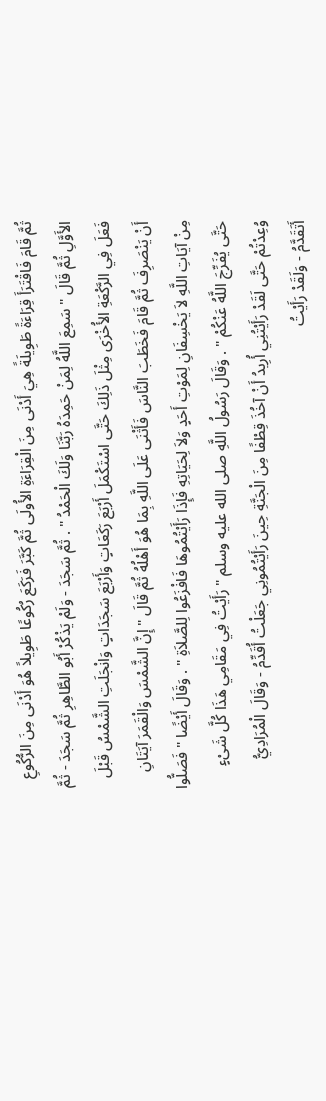ثُمَّ قَامَ فَاقْتَرَأَ قِرَاءَةً طَوِيلَةً هِيَ أَدْنَى مِنَ الْقِرَاءَةِ الأُولَى ثُمَّ كَبَّرَ فَرَكَعَ رُكُوعًا طَوِيلاً هُوَ أَدْنَى مِنَ الرُّكُوعِ الأَوَّلِ ثُمَّ قَالَ " سَمِعَ اللَّهُ لِمَنْ حَمِدَهُ رَبَّنَا وَلَكَ الْحَمْدُ " . ثُمَّ سَجَدَ - وَلَمْ يَذْكُرْ أَبُو الطَّاهِرِ ثُمَّ سَجَدَ - ثُمَّ فَعَلَ فِي الرَّكْعَةِ الأُخْرَى مِثْلَ ذَلِكَ حَتَّى اسْتَكْمَلَ أَرْبَعَ رَكَعَاتٍ وَأَرْبَعَ سَجَدَاتٍ وَانْجَلَتِ الشَّمْسُ قَبْلَ أَنْ يَنْصَرِفَ ثُمَّ قَامَ فَخَطَبَ النَّاسَ فَأَثْنَى عَلَى اللَّهِ بِمَا هُوَ أَهْلُهُ ثُمَّ قَالَ " إِنَّ الشَّمْسَ وَالْقَمَرَ آيَتَانِ مِنْ آيَاتِ اللَّهِ لاَ يَخْسِفَانِ لِمَوْتِ أَحَدٍ وَلاَ لِحَيَاتِهِ فَإِذَا رَأَيْتُمُوهَا فَافْزَعُوا لِلصَّلاَةِ " . وَقَالَ أَيْضًا " فَصَلُّوا حَتَّى يُفَرِّجَ اللَّهُ عَنْكُمْ " . وَقَالَ رَسُولُ اللَّهِ صلى الله عليه وسلم " رَأَيْتُ فِي مَقَامِي هَذَا كُلَّ شَىْءٍ وُعِدْتُمْ حَتَّى لَقَدْ رَأَيْتُنِي أُرِيدُ أَنْ آخُذَ قِطْفًا مِنَ الْجَنَّةِ حِينَ رَأَيْتُمُونِي جَعَلْتُ أُقَدِّمُ - وَقَالَ الْمُرَادِيُّ أَتَقَدَّمُ - وَلَقَدْ رَأَيْتُ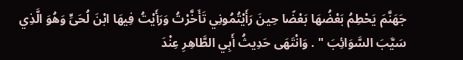جَهَنَّمَ يَحْطِمُ بَعْضُهَا بَعْضًا حِينَ رَأَيْتُمُونِي تَأَخَّرْتُ وَرَأَيْتُ فِيهَا ابْنَ لُحَىٍّ وَهُوَ الَّذِي سَيَّبَ السَّوَائِبَ " . وَانْتَهَى حَدِيثُ أَبِي الطَّاهِرِ عِنْدَ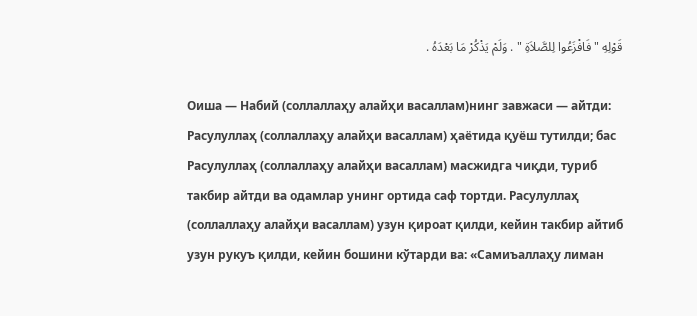قَوْلِهِ " فَافْزَعُوا لِلصَّلاَةِ " . وَلَمْ يَذْكُرْ مَا بَعْدَهُ .

Оиша — Набий (соллаллаҳу алайҳи васаллам)нинг завжаси — айтди: Расулуллаҳ (соллаллаҳу алайҳи васаллам) ҳаётида қуёш тутилди; бас Расулуллаҳ (соллаллаҳу алайҳи васаллам) масжидга чиқди, туриб такбир айтди ва одамлар унинг ортида саф тортди. Расулуллаҳ (соллаллаҳу алайҳи васаллам) узун қироат қилди, кейин такбир айтиб узун рукуъ қилди, кейин бошини кўтарди ва: «Самиъаллаҳу лиман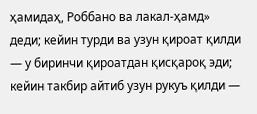ҳамидаҳ, Роббано ва лакал-ҳамд» деди; кейин турди ва узун қироат қилди — у биринчи қироатдан қисқароқ эди; кейин такбир айтиб узун рукуъ қилди —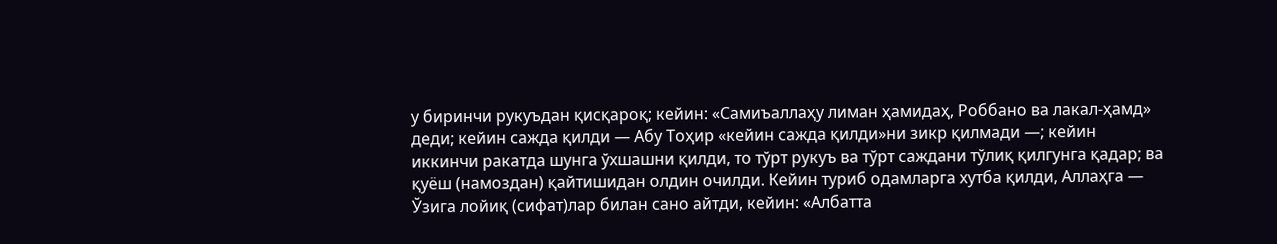у биринчи рукуъдан қисқароқ; кейин: «Самиъаллаҳу лиман ҳамидаҳ, Роббано ва лакал-ҳамд» деди; кейин сажда қилди — Абу Тоҳир «кейин сажда қилди»ни зикр қилмади —; кейин иккинчи ракатда шунга ўхшашни қилди, то тўрт рукуъ ва тўрт саждани тўлиқ қилгунга қадар; ва қуёш (намоздан) қайтишидан олдин очилди. Кейин туриб одамларга хутба қилди, Аллаҳга — Ўзига лойиқ (сифат)лар билан сано айтди, кейин: «Албатта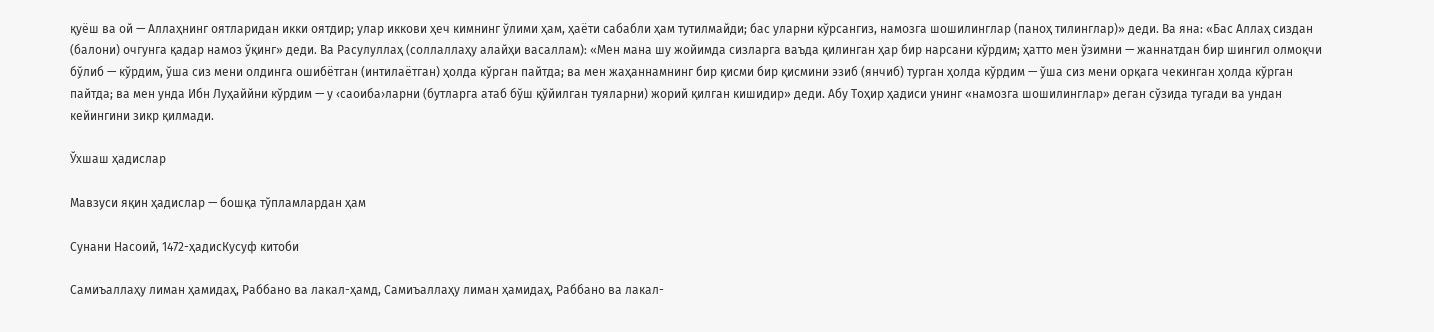қуёш ва ой — Аллаҳнинг оятларидан икки оятдир; улар иккови ҳеч кимнинг ўлими ҳам, ҳаёти сабабли ҳам тутилмайди; бас уларни кўрсангиз, намозга шошилинглар (паноҳ тилинглар)» деди. Ва яна: «Бас Аллаҳ сиздан (балони) очгунга қадар намоз ўқинг» деди. Ва Расулуллаҳ (соллаллаҳу алайҳи васаллам): «Мен мана шу жойимда сизларга ваъда қилинган ҳар бир нарсани кўрдим; ҳатто мен ўзимни — жаннатдан бир шингил олмоқчи бўлиб — кўрдим, ўша сиз мени олдинга ошибётган (интилаётган) ҳолда кўрган пайтда; ва мен жаҳаннамнинг бир қисми бир қисмини эзиб (янчиб) турган ҳолда кўрдим — ўша сиз мени орқага чекинган ҳолда кўрган пайтда; ва мен унда Ибн Луҳаййни кўрдим — у ‹саоиба›ларни (бутларга атаб бўш қўйилган туяларни) жорий қилган кишидир» деди. Абу Тоҳир ҳадиси унинг «намозга шошилинглар» деган сўзида тугади ва ундан кейингини зикр қилмади.

Ўхшаш ҳадислар

Мавзуси яқин ҳадислар — бошқа тўпламлардан ҳам

Сунани Насоий, 1472-ҳадисКусуф китоби

Самиъаллаҳу лиман ҳамидаҳ, Раббано ва лакал-ҳамд, Самиъаллаҳу лиман ҳамидаҳ, Раббано ва лакал-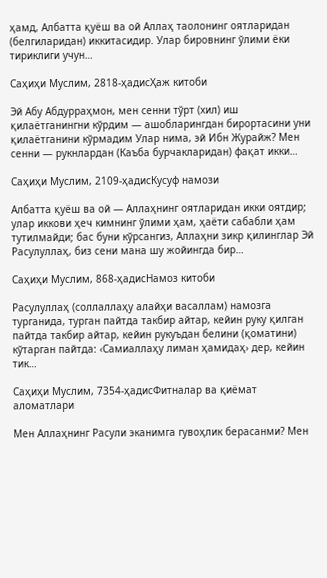ҳамд, Албатта қуёш ва ой Аллаҳ таолонинг оятларидан (белгиларидан) иккитасидир. Улар бировнинг ўлими ёки тириклиги учун…

Саҳиҳи Муслим, 2818-ҳадисҲаж китоби

Эй Абу Абдурраҳмон, мен сенни тўрт (хил) иш қилаётганингни кўрдим — ашобларингдан бирортасини уни қилаётганини кўрмадим Улар нима, эй Ибн Журайж? Мен сенни — рукнлардан (Каъба бурчакларидан) фақат икки…

Саҳиҳи Муслим, 2109-ҳадисКусуф намози

Албатта қуёш ва ой — Аллаҳнинг оятларидан икки оятдир; улар иккови ҳеч кимнинг ўлими ҳам, ҳаёти сабабли ҳам тутилмайди; бас буни кўрсангиз, Аллаҳни зикр қилинглар Эй Расулуллаҳ, биз сени мана шу жойингда бир…

Саҳиҳи Муслим, 868-ҳадисНамоз китоби

Расулуллаҳ (соллаллаҳу алайҳи васаллам) намозга турганида, турган пайтда такбир айтар, кейин руку қилган пайтда такбир айтар, кейин рукуъдан белини (қоматини) кўтарган пайтда: ‹Самиаллаҳу лиман ҳамидаҳ› дер, кейин тик…

Саҳиҳи Муслим, 7354-ҳадисФитналар ва қиёмат аломатлари

Мен Аллаҳнинг Расули эканимга гувоҳлик берасанми? Мен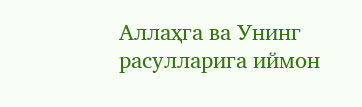Аллаҳга ва Унинг расулларига иймон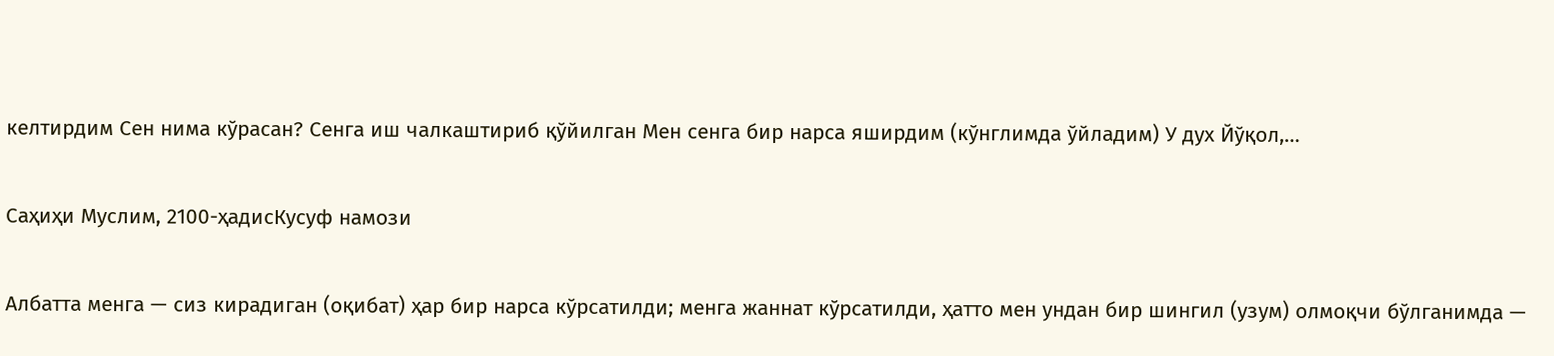келтирдим Сен нима кўрасан? Сенга иш чалкаштириб қўйилган Мен сенга бир нарса яширдим (кўнглимда ўйладим) У дух Йўқол,…

Саҳиҳи Муслим, 2100-ҳадисКусуф намози

Албатта менга — сиз кирадиган (оқибат) ҳар бир нарса кўрсатилди; менга жаннат кўрсатилди, ҳатто мен ундан бир шингил (узум) олмоқчи бўлганимда —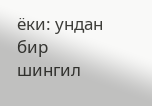ёки: ундан бир шингил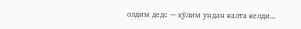олдим дедс — қўлим ундан калта келди…